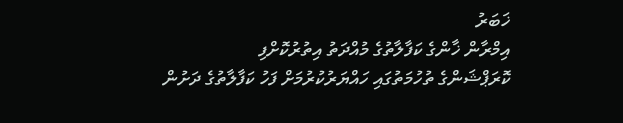ޚަބަރު
އިމްރާން ޚާންގެ ކަފާލާތުގެ މުއްދަތު އިތުރުކޮށްފި
ކޮރަޕްޝަންގެ ތުހުމަތުގައި ހައްޔަރުކުރުމަށް ފަހު ކަފާލާތުގެ ދަށުން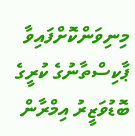މިނިވަންކޮށްފައިވާ ޕާކިސްތާނުގެ ކުރީގެ ބޮޑުވަޒީރު އިމްރާން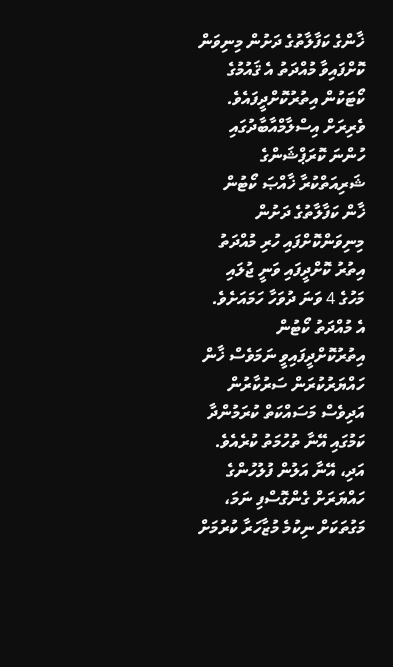ޚާންގެ ކަފާލާތުގެ ދަށުން މިނިވަން ކޮށްފައިވާ މުއްދަތު އެ ޤައުމުގެ ކޯޓަކުން އިތުރުކޮށްދީފައެވެ. ވެރިރަށް އިސްލާމްއާބާދުގައި ހުންނަ ކޮރަޕްޝަންގެ ޝަރިއަތްކުރާ ޚާއްޞަ ކޯޓުން ޚާން ކަފާލާތުގެ ދަށުން މިނިވަންކޮށްފައި ހުރި މުއްދަތު އިތުރު ކޮށްދީފައި ވަނީ ޖުލައި މަހުގެ 4 ވަނަ ދުވަހާ ހަމައަށެވެ.
އެ މުއްދަތު ކޯޓުން އިތުރުކޮށްދީފައިވީ ނަމަވެސް ޚާން ހައްޔަރުކުރަން ސަރުކާރުން އަދިވެސް މަސައްކަތް ކުރަމުންދާ ކަމުގައި އޭނާ ތުހުމަތު ކުރެއެވެ. އަދި، އޭނާ އަލުން ފުލުހުންގެ ހައްޔަރަށް ގެންގޮސްފި ނަމަ، މަގުތަކަށް ނިކުމެ މުޒާހަރާ ކުރުމަށް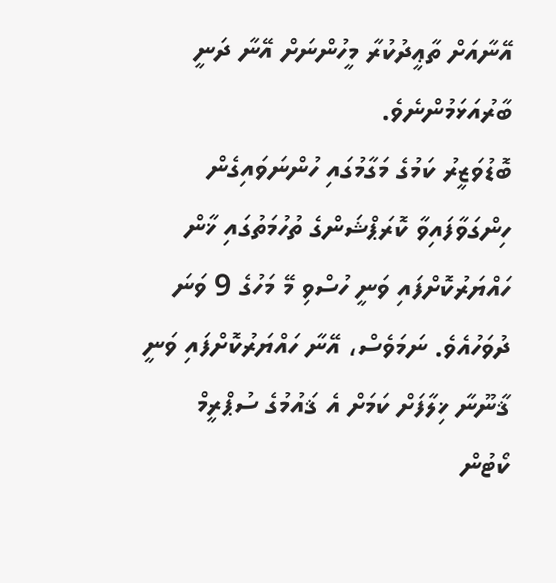އޭނާއަށް ތާޢީދުކުރާ މީހުންނަށް އޭނާ ދަނީ ބާރުއަޅަމުންނެވެ.
ބޮޑުވަޒީރު ކަމުގެ މަގާމުގައި ހުންނަވައިގެން ހިންގަވާފައިވާ ކޮރަޕްޝަންގެ ތުހުމަތުގައި ޚާން ހައްޔަރުކޮށްފައި ވަނީ ހުސްވި މޭ މަހުގެ 9 ވަނަ ދުވަހުއެވެ. ނަމަވެސް، އޭނާ ހައްޔަރުކޮށްފައި ވަނީ ޤާނޫނާ ޚިލާފަށް ކަމަށް އެ ޤައުމުގެ ސުޕްރީމް ކޯޓުން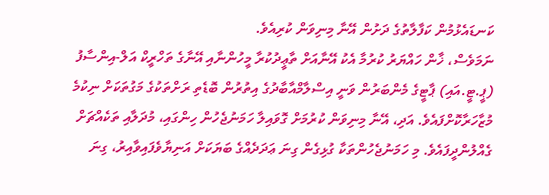ކަނޑައެޅުމުން ކަފާލާތުގެ ދަށުން އޭނާ މިނިވަން ކުރިއެވެ.
ނަމަވެސް، ޚާން ހައްޔަރު ކުރުމާ އެކު އޭނާއަށް ތާޢީދުކުރާ މީހުންނާއި އޭނާގެ ތަހްރީކް އަލް-އިންސާފު (ޕީ.ޓީ.އައި) ޕާޓީގެ މެންބަރުން ވަނީ އިސްލާމްއާބާދުގެ އިތުރުން ބޮޑެތި ރަށްތަކުގެ މަގުތަކަށް ނިކުމެ މުޒާހަރާކޮށްފައެވެ. އަދި، އޭނާ މިނިވަން ކުރުމަށް ގޮވައިލާ ހަމަނުޖެހުން ހިންގައި، މުދަލާއި ތަކެއްޗަށް ގެއްލުންދީފައެވެ. މި ހަމަނުޖެހުންތަކާ ގުޅިގެން ގިނަ ޢަދަދެއްގެ ބަޔަކަށް އަނިޔާވެފައިވާއިރު، ގިނަ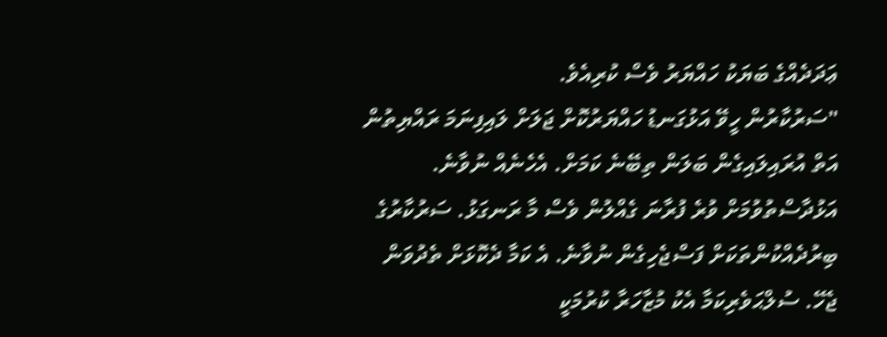ޢަދަދެއްގެ ބަޔަކު ހައްޔަރު ވެސް ކުރިއެވެ.
"ސަރުކާރުން ހީވޭ އަޅުގަނޑު ހައްޔަރުކޮށް ޖަލަށް ލައިފިނަމަ ރައްޔިތުން އަތް އުރައިލައިގެން ބަލަން ތިބޭނެ ކަމަށް. އެހެނެއް ނުވާނެ. އަޅުދާސްތުވުމަށް ވުރެ ފުރާނަ ގެއްލުން ވެސް މާ ރަނގަޅު. ސަރުކާރުގެ ބިރުދެއްކުންތަކަށް ފަސްޖެހިގެން ނުވާނެ. އެ ކަމާ ދެކޮޅަށް ތެދުވަން ޖެހޭ. ސުލްޙަވެރިކަމާ އެކު މުޒާހަރާ ކުރުމަކީ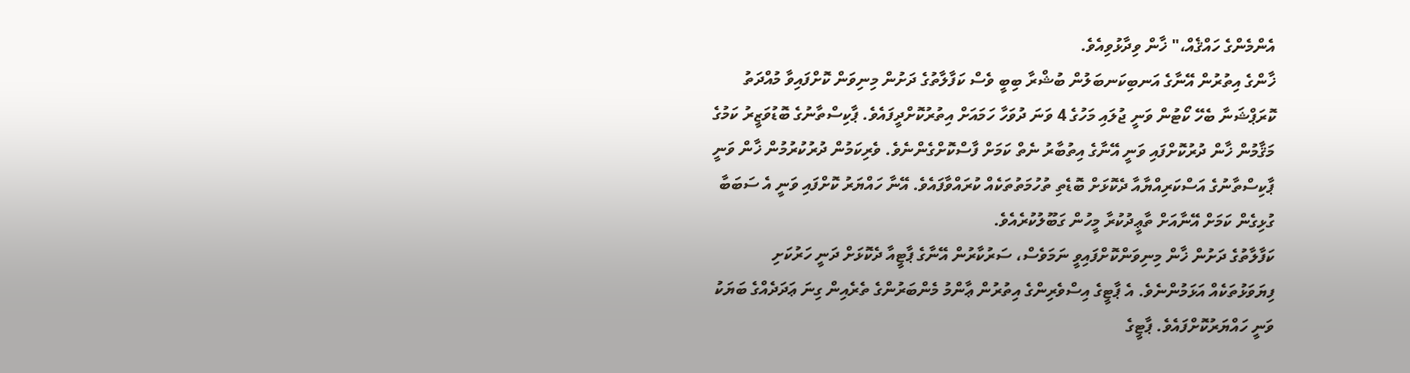އެންމެންގެ ހައްޤެއް،" ޚާން ވިދާޅުވިއެވެ.
ޚާންގެ އިތުރުން އޭނާގެ އަނބިކަނބަލުން ބުޝްރާ ބިބީ ވެސް ކަފާލާތުގެ ދަށުން މިނިވަން ކޮށްފައިވާ މުއްދަތު ކޮރަޕްޝަނާ ބެހޭ ކޯޓުން ވަނީ ޖުލައި މަހުގެ 4 ވަނަ ދުވަހާ ހަމައަށް އިތުރުކޮށްދީފައެވެ. ޕާކިސްތާނުގެ ބޮޑުވަޒީރު ކަމުގެ މަޤާމުން ޚާން ދުރުކޮށްފައި ވަނީ އޭނާގެ އިތުބާރު ނެތް ކަމަށް ފާސްކޮށްގެންނެވެ. ވެރިކަމުން ދުރުކުރުމުން ޚާން ވަނީ ޕާކިސްތާނުގެ އަސްކަރިއްޔާއާ ދެކޮޅަށް ބޮޑެތި ތުހުމަތުތަކެއް ކުރައްވާފައެވެ. އޭނާ ހައްޔަރު ކޮށްފައި ވަނީ އެ ސަބަބާ ގުޅިގެން ކަމަށް އޭނާއަށް ތާޢީދުކުރާ މީހުން ގަބޫލުކުރެއެވެ.
ކަފާލާތުގެ ދަށުން ޚާން މިނިވަންކޮށްފައިވީ ނަމަވެސް، ސަރުކާރުން އޭނާގެ ޕާޓީއާ ދެކޮޅަށް ދަނީ ހަރުކަށި ފިޔަވަޅުތަކެއް އަޅަމުންނެވެ. އެ ޕާޓީގެ އިސްވެރިންގެ އިތުރުން ޢާންމު މެންބަރުންގެ ތެރެއިން ގިނަ ޢަދަދެއްގެ ބަޔަކު ވަނީ ހައްޔަރުކޮށްފައެވެ. ޕާޓީގެ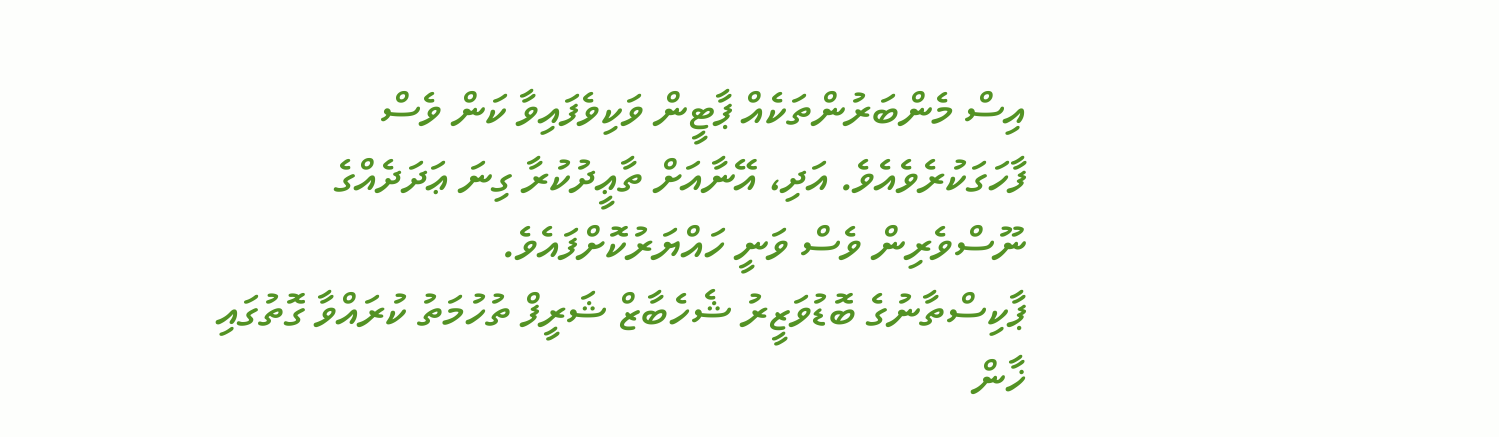އިސް މެންބަރުންތަކެއް ޕާޓީން ވަކިވެފައިވާ ކަން ވެސް ފާހަގަކުރެވެއެވެ. އަދި، އޭނާއަށް ތާޢީދުކުރާ ގިނަ ޢަދަދެއްގެ ނޫސްވެރިން ވެސް ވަނީ ހައްޔަރުކޮށްފައެވެ.
ޕާކިސްތާނުގެ ބޮޑުވަޒީރު ޝެހެބާޒް ޝަރީފް ތުހުމަތު ކުރައްވާ ގޮތުގައި ޚާން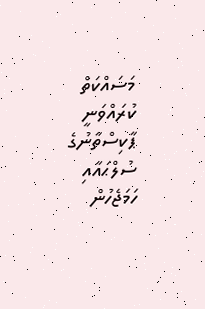މަސައްކަތް ކުރައްވަނީ ޕާކިސްތާނުގެ ސުލްޙައާއި ހަމަޖެހުން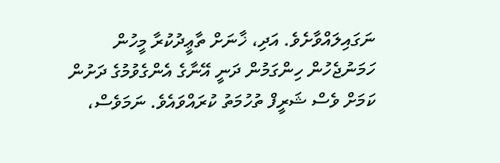ނަގައިލައްވާށެވެ. އަދި، ޚާނަށް ތާޢީދުކުރާ މީހުން ހަމަނުޖެހުން ހިންގަމުން ދަނީ އޭނާގެ އެންގެވުމުގެ ދަށުން ކަމަށް ވެސް ޝަރީފް ތުހުމަތު ކުރައްވައެވެ. ނަމަވެސް،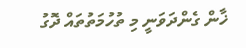ޚާން ގެންދަވަނީ މި ތުހުމަތުތައް ދޮގު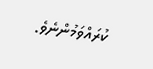ކުރައްވަމުންނެވެ.